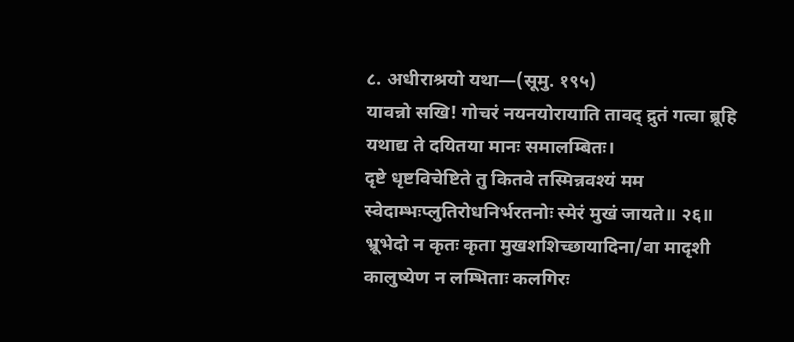८. अधीराश्रयो यथा—(सूमु. १९५)
यावन्नो सखि! गोचरं नयनयोरायाति तावद् द्रुतं गत्वा ब्रूहि यथाद्य ते दयितया मानः समालम्बितः।
दृष्टे धृष्टविचेष्टिते तु कितवे तस्मिन्नवश्यं मम स्वेदाम्भःप्लुतिरोधनिर्भरतनोः स्मेरं मुखं जायते॥ २६॥
भ्रूभेदो न कृतः कृता मुखशशिच्छायादिना/वा मादृशी कालुष्येण न लम्भिताः कलगिरः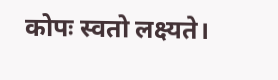कोपः स्वतो लक्ष्यते।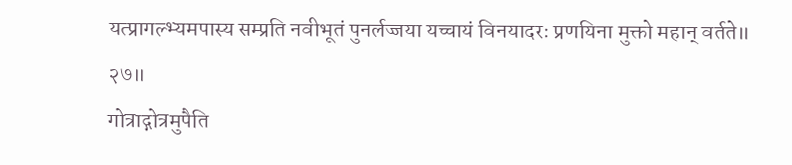यत्प्रागल्भ्यमपास्य सम्प्रति नवीभूतं पुनर्लज्जया यच्चायं विनयादरः प्रणयिना मुक्तो महान् वर्तते॥ २७॥
गोत्राद्गोत्रमुपैति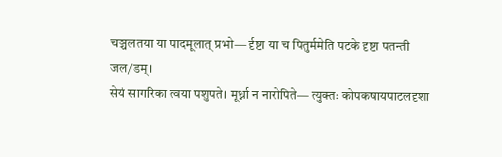चञ्चलतया या पादमूलात् प्रभो— र्दृष्टा या च पितुर्ममेति पटके दृष्टा पतन्ती जल/डम्।
सेयं सागरिका त्वया पशुपते। मूर्ध्ना न नारोपिते— त्युक्तः कोपकषायपाटलदृशा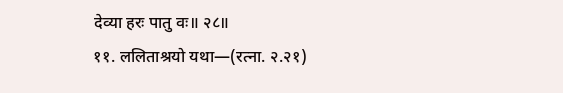देव्या हरः पातु वः॥ २८॥
११. ललिताश्रयो यथा—(रत्ना. २.२१)